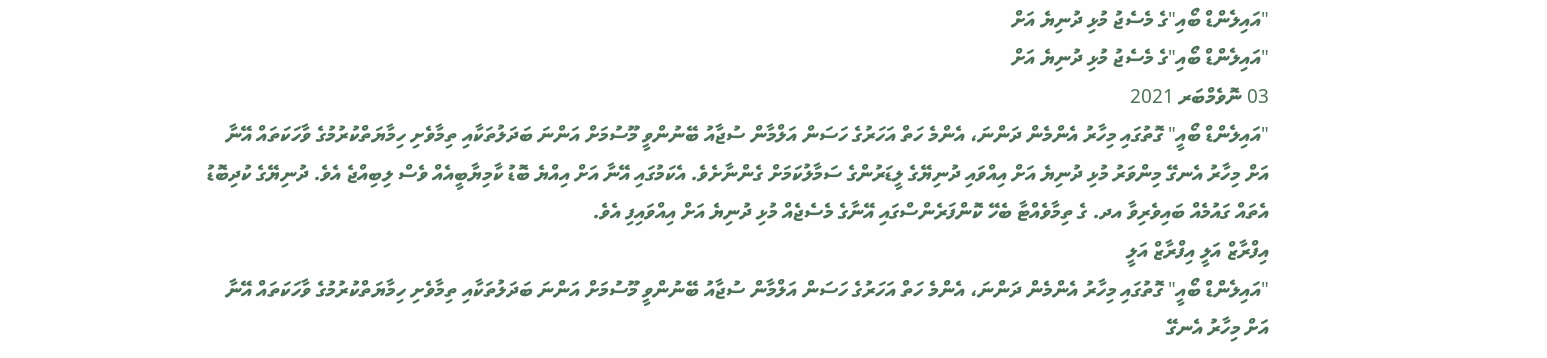"އައިލެންޑް ބޯއި"ގެ މެސެޖު މުޅި ދުނިޔެ އަށް
"އައިލެންޑް ބޯއި"ގެ މެސެޖު މުޅި ދުނިޔެ އަށް
03 ނޮވެމްބަރ 2021
"އައިލެންޑް ބޯއީ" ގޮތުގައި މިހާރު އެންމެން ދަންނަ، އެންމެ ހަތް އަހަރުގެ ހަސަން އަލްމާން ސުޖާއު ބޭނުންވީ މޫސުމަށް އަންނަ ބަދަލުތަކާއި ތިމާވެށި ހިމާޔަތްކުރުމުގެ ވާހަކަތައް އޭނާ އަށް މިހާރު އެނގޭ މިންވަރު މުޅި ދުނިޔެ އަށް އިއްވައި ދުނިޔޭގެ ލީޑަރުންގެ ސަމާލުކަމަށް ގެންނާށެވެ. އެކަމުގައި އޭނާ އަށް އިއްޔެ ބޮޑު ކާމިޔާބީއެއް ވެސް ލިބިއްޖެ އެވެ. ދުނިޔޭގެ ކުދިބޮޑު އެތައް ގައުމެއް ބައިވެރިވާ އދ. ގެ ތިމާވެއްޓާ ބެހޭ ކޮންފަރެންސްގައި އޭނާގެ މެސެޖެއް މުޅި ދުނިޔެ އަށް އިއްވައިފި އެވެ.
އިފްރާޒް އަލީ އިފްރާޒް އަލީ
"އައިލެންޑް ބޯއީ" ގޮތުގައި މިހާރު އެންމެން ދަންނަ، އެންމެ ހަތް އަހަރުގެ ހަސަން އަލްމާން ސުޖާއު ބޭނުންވީ މޫސުމަށް އަންނަ ބަދަލުތަކާއި ތިމާވެށި ހިމާޔަތްކުރުމުގެ ވާހަކަތައް އޭނާ އަށް މިހާރު އެނގޭ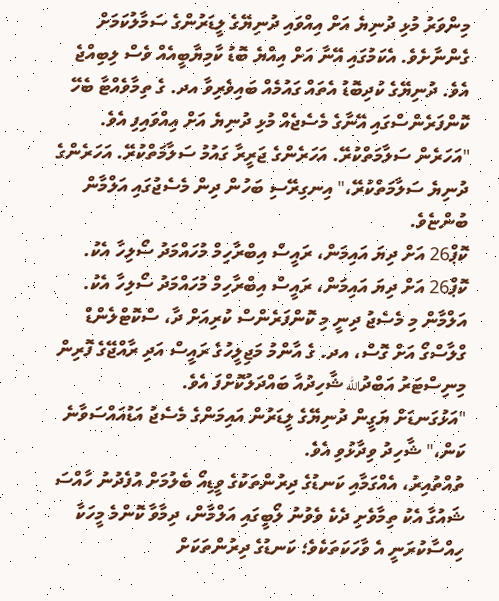މިންވަރު މުޅި ދުނިޔެ އަށް އިއްވައި ދުނިޔޭގެ ލީޑަރުންގެ ސަމާލުކަމަށް ގެންނާށެވެ. އެކަމުގައި އޭނާ އަށް އިއްޔެ ބޮޑު ކާމިޔާބީއެއް ވެސް ލިބިއްޖެ އެވެ. ދުނިޔޭގެ ކުދިބޮޑު އެތައް ގައުމެއް ބައިވެރިވާ އދ. ގެ ތިމާވެއްޓާ ބެހޭ ކޮންފަރެންސްގައި އޭނާގެ މެސެޖެއް މުޅި ދުނިޔެ އަށް އިއްވައިފި އެވެ.
"އަހަރެން ސަލާމަތްކުރޭ. އަހަރެންގެ ޖަރީރާ ގައުމު ސަލާމަތްކުރޭ. އަހަރެންގެ ދުނިޔެ ސަލާމަތްކުރޭ،" އިނގިރޭސި ބަހުން ދިން މެސެޖުގައި އަލްމާން ބުންޏެވެ.
ކޮޕް26 އަށް ދިޔަ އައިމަން، ރައީސް އިބްރާހިމް މުހައްމަދު ސޯލިހާ އެކު.
ކޮޕް26 އަށް ދިޔަ އައިމަން، ރައީސް އިބްރާހިމް މުހައްމަދު ސޯލިހާ އެކު.
އަލްމާން މި މެސެޖު ދިނީ މި ކޮންފަރެންސް ކުރިއަށް ދާ، ސްކޮޓްލެންޑް ގްލާސްގޯ އަށް ގޮސް، އދ. ގެ އާންމު މަޖިލީހުގެ ރައީސް އަދި ރާއްޖޭގެ ފޮރިން މިނިސްޓަރު އަބްދުالله ޝާހިދުއާ ބައްދަލުކޮށްފަ އެވެ.
"އަޅުގަނޑަށް ޔަގީން ދުނިޔޭގެ ލީޑަރުން އައިމަންގެ މެސެޖު އަޑުއައްސަވާނެ ކަން،" ޝާހިދު ވިދާޅުވި އެވެ.
ތުއްތުއިރު، އެއްގަމާއި ކަނޑުގެ ދިރުންތަކުގެ ވީޑިއޯ ބެލުމަށް އުފެދުނު ހާއްސަ ޝައުގާ އެކު ތިމާވެށި ދެކެ ވެވުނު ލޯބީގައި އަލްމާން، ދިމާވާ ކޮންމެ މީހަކާ ހިއްސާކުރަނީ އެ ވާހަކަތަކެވެ؛ ކަނޑުގެ ދިރުންތަކަށް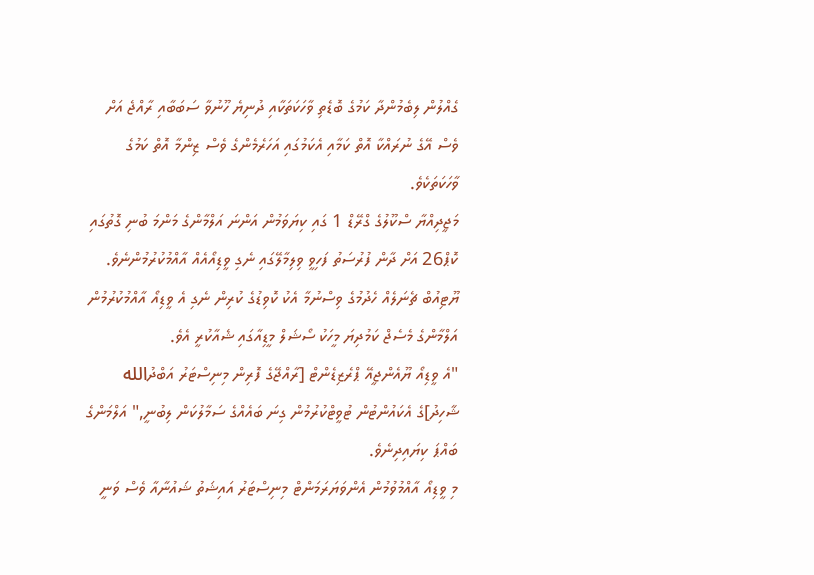ގެއްލުން ލިބެމުންދާ ކަމުގެ ބޮޑެތި ވާހަކަތަކާއި ދުނިޔެ ހޫނުވާ ސަބަބާއި ރާއްޖެ އަށް ވެސް އޭގެ ނުރައްކާ އޮތް ކަމާއި އެކަމުގައި އަހަރެމެންގެ ވެސް ޒިންމާ އޮތް ކަމުގެ ވާހަކަތަކެވެ.
މަޖީދިއްޔާ ސްކޫލުގެ ގްރޭޑް 1 ގައި ކިޔަވަމުން އަންނަ އަލްމާންގެ މަންމަ ބުނި ގޮތުގައި ކޮޕް26 އަށް ދާން ފުރުސަތު ފަހިވީ ވިލިމާލޭގައި ނެގި ވީޑިއޯއެއް އާއްމުކުރުމުންނެވެ. ޔޫޓިއުބް ޗެނަލެއް ހެދުމުގެ ވިސްނުމާ އެކު ކޮވިޑުގެ ކުރިން ނެގި އެ ވީޑިއޯ އާއްމުކުރުމުން އަލްމާންގެ މެސެޖް ކަމުދިޔަ މީހަކު ސޯޝަލް މީޑިއާގައި ޝެއާކުރީ އެވެ.
"އެ ވީޑިއޯ ޔޫއެންޖީއޭ ޕްރެޒިޑެންޓް [ރާއްޖޭގެ ފޮރިން މިނިސްޓަރު އަބްދުالله ޝާހިދު]ގެ އެކައުންޓުން ޓުވީޓްކުރުމުން ގިނަ ބައެއްގެ ސަމާލުކަން ލިބުނީ," އަލްމަންގެ ބައްޕަ ކިޔައިދިނެވެ.
މި ވީޑިއޯ އާއްމުވުމުން އެންވަޔަރަމަންޓް މިނިސްޓަރު އައިޝަތު ޝައުނާއާ ވެސް ވަނީ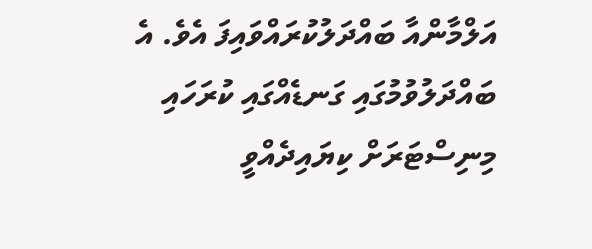އަލްމާންއާ ބައްދަލުކުރައްވައިފަ އެވެ. އެ ބައްދަލުވުމުގައި ގަނޑެއްގައި ކުރަހައި މިނިސްޓަރަށް ކިޔައިދެއްވީ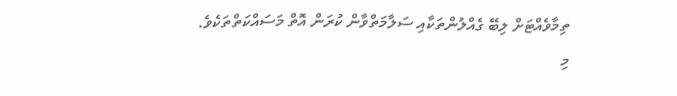ތިމާވެއްޓަށް ލިބޭ ގެއްލުންތަކާއި ސަލާމަތްވާން ކުރަން އޮތް މަސައްކަތްތަކެވެ.
މި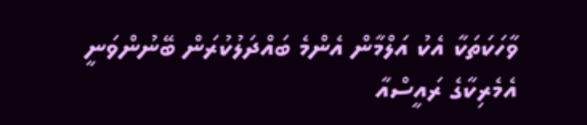ވާހަކަތަކާ އެކު އަލްމާން އެންމެ ބައްދަލުކުރަން ބޭނުންވަނީ އެމެރިކާގެ ރައީސްއާ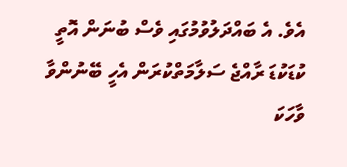އެވެ. އެ ބައްދަލުވުމުގައި ވެސް ބުނަން އޮތީ ކުޑަކުޑަ ރާއްޖެ ސަލާމަތްކުރަން އެހީ ބޭނުންވާ ވާހަކަ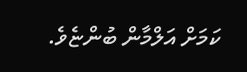ކަމަށް އަލްމާން ބުންޏެވެ.